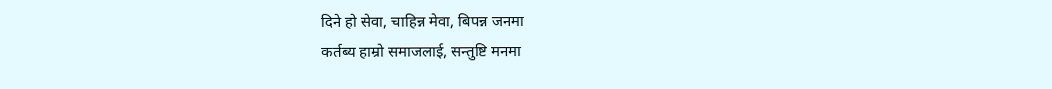दिने हो सेवा, चाहिन्न मेवा, बिपन्न जनमा
कर्तब्य हाम्रो समाजलाई, सन्तुष्टि मनमा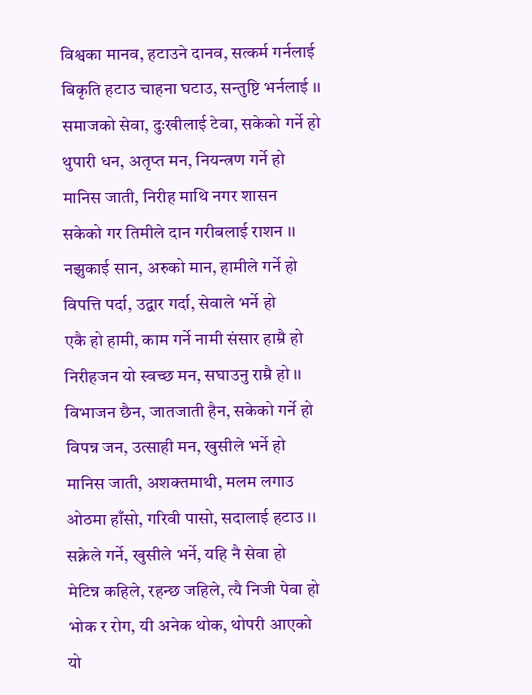विश्वका मानव, हटाउने दानव, सत्कर्म गर्नलाई
बिकृति हटाउ चाहना घटाउ, सन्तुष्टि भर्नलाई ।।
समाजको सेवा, दुःखीलाई टेवा, सकेको गर्ने हो
थुपारी धन, अतृप्त मन, नियन्त्रण गर्ने हो
मानिस जाती, निरीह माथि नगर शासन
सकेको गर तिमीले दान गरीबलाई राशन ।।
नझुकाई सान, अरुको मान, हामीले गर्ने हो
विपत्ति पर्दा, उद्वार गर्दा, सेवाले भर्ने हो
एकै हो हामी, काम गर्ने नामी संसार हाम्रै हो
निरीहजन यो स्वच्छ मन, सघाउनु राम्रै हो ।।
विभाजन छैन, जातजाती हैन, सकेको गर्ने हो
विपन्न जन, उत्साही मन, खुसीले भर्ने हो
मानिस जाती, अशक्तमाथी, मलम लगाउ
ओठमा हाँसो, गरिवी पासो, सदालाई हटाउ ।।
सक्नेले गर्ने, खुसीले भर्ने, यहि नै सेवा हो
मेटिन्न कहिले, रहन्छ जहिले, त्यै निजी पेवा हो
भोक र रोग, यी अनेक थोक, थोपरी आएको
यो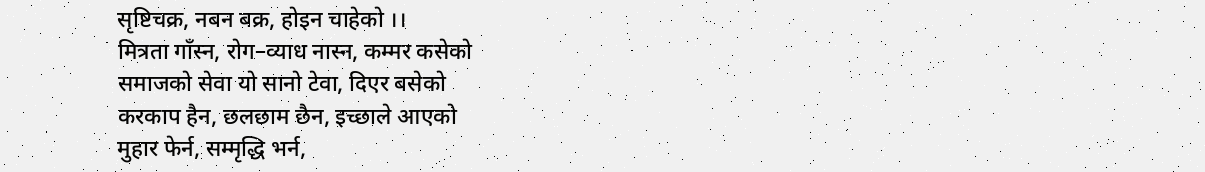सृष्टिचक्र, नबन बक्र, होइन चाहेको ।।
मित्रता गाँस्न, रोग–व्याध नास्न, कम्मर कसेको
समाजको सेवा यो सानो टेवा, दिएर बसेको
करकाप हैन, छलछाम छैन, इच्छाले आएको
मुहार फेर्न, सम्मृद्धि भर्न,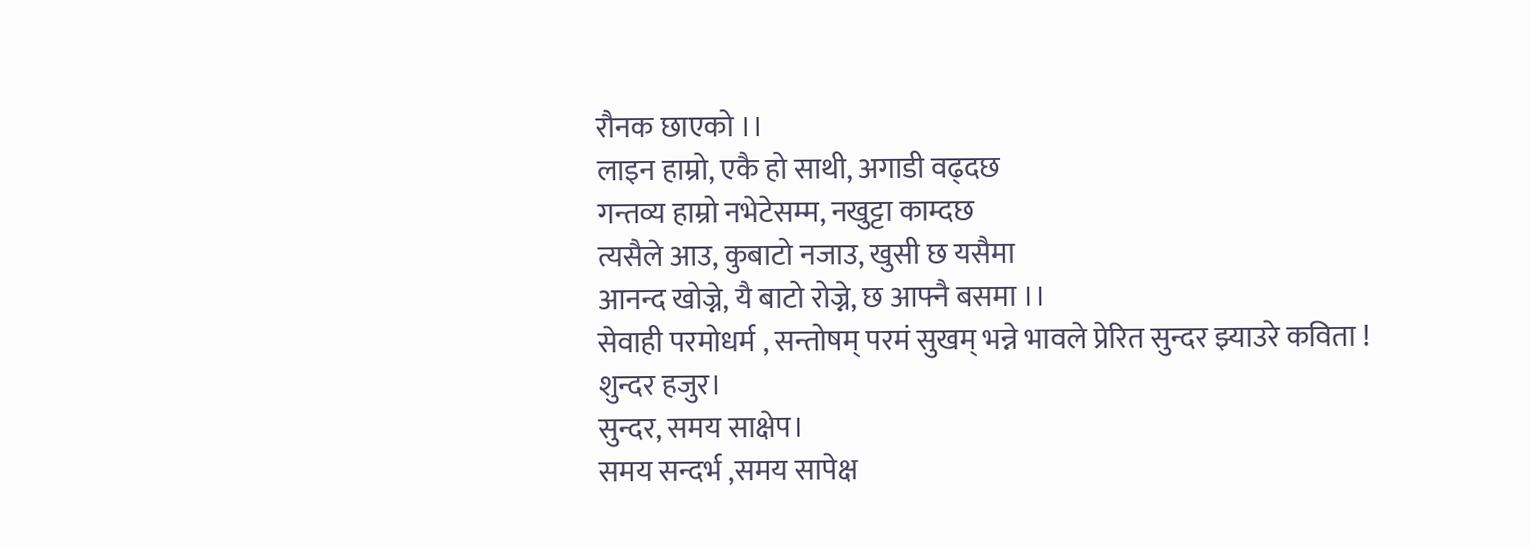रौनक छाएको ।।
लाइन हाम्रो, एकै हो साथी, अगाडी वढ्दछ
गन्तव्य हाम्रो नभेटेसम्म, नखुट्टा काम्दछ
त्यसैले आउ, कुबाटो नजाउ, खुसी छ यसैमा
आनन्द खोज्ने, यै बाटो रोज्ने, छ आफ्नै बसमा ।।
सेवाही परमोधर्म , सन्तोषम् परमं सुखम् भन्ने भावले प्रेरित सुन्दर झ्याउरे कविता !
शुन्दर हजुर।
सुन्दर, समय साक्षेप।
समय सन्दर्भ ,समय सापेक्ष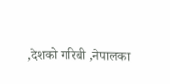,देशको गरिबी ,नेपालका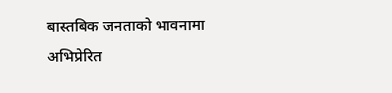बास्तबिक जनताको भावनामा अभिप्रेरित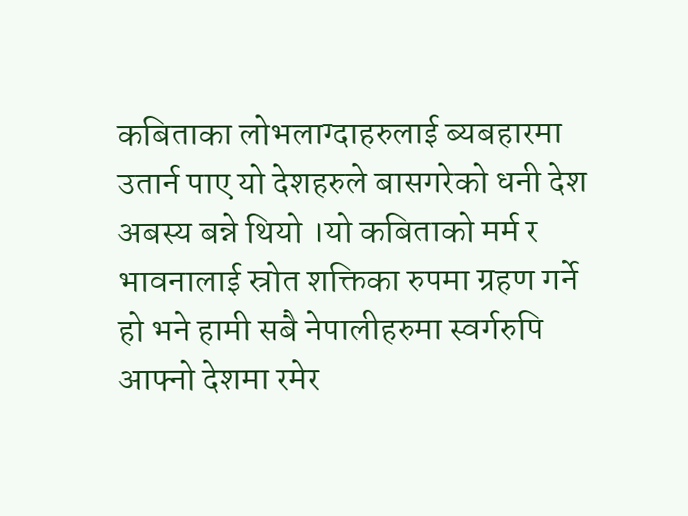कबिताका लोभलाग्दाहरुलाई ब्यबहारमा उतार्न पाए यो देशहरुले बासगरेको धनी देश अबस्य बन्ने थियो ।यो कबिताको मर्म र भावनालाई स्रोत शक्तिका रुपमा ग्रहण गर्ने हो भने हामी सबै नेपालीहरुमा स्वर्गरुपि आफ्नो देशमा रमेर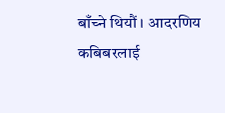बाँच्ने थियौं । आदरणिय कबिबरलाई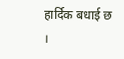हार्दिक बधाई छ ।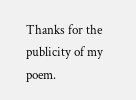Thanks for the publicity of my poem.